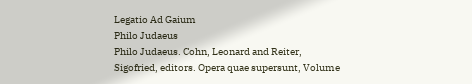Legatio Ad Gaium
Philo Judaeus
Philo Judaeus. Cohn, Leonard and Reiter, Sigofried, editors. Opera quae supersunt, Volume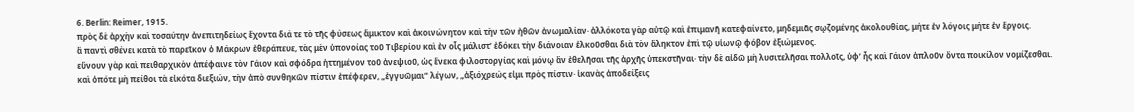6. Berlin: Reimer, 1915.
πρὸς δὲ ἀρχὴν καὶ τοσαύτην ἀνεπιτηδείως ἔχοντα διά τε τὸ τῆς φύσεως ἄμικτον καὶ ἀκοινώνητον καὶ τὴν τῶν ἠθῶν ἀνωμαλίαν· ἀλλόκοτα γὰρ αὐτῷ καὶ ἐπιμανῆ κατεφαίνετο, μηδεμιᾶς σῳζομένης ἀκολουθίας, μήτε ἐν λόγοις μήτε ἐν ἔργοις.
ἃ παντὶ σθένει κατὰ τὸ παρεῖκον ὁ Μάκρων ἐθεράπευε, τὰς μὲν ὑπονοίας τοῦ Τιβερίου καὶ ἐν οἷς μάλιστ’ ἐδόκει τὴν διάνοιαν ἑλκοῦσθαι διὰ τὸν ἄληκτον ἐπὶ τῷ υἱωνῷ φόβον ἐξιώμενος.
εὔνουν γὰρ καὶ πειθαρχικὸν ἀπέφαινε τὸν Γάιον καὶ σφόδρα ἡττημένον τοῦ ἀνεψιοῦ, ὡς ἕνεκα φιλοστοργίας καὶ μόνῳ ἂν ἐθελῆσαι τῆς ἀρχῆς ὑπεκστῆναι· τὴν δὲ αἰδῶ μὴ λυσιτελῆσαι πολλοῖς, ὑφ’ ἧς καὶ Γάιον ἁπλοῦν ὄντα ποικίλον νομίζεσθαι.
καὶ ὁπότε μὴ πείθοι τὰ εἰκότα διεξιών, τὴν ἀπὸ συνθηκῶν πίστιν ἐπέφερεν, „ἐγγυῶμαι“ λέγων, „ἀξιόχρεώς εἰμι πρὸς πίστιν· ἱκανὰς ἀποδείξεις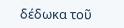δέδωκα τοῦ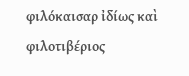φιλόκαισαρ ἰδίως καὶ φιλοτιβέριος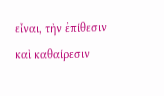εἶναι, τὴν ἐπίθεσιν καὶ καθαίρεσιν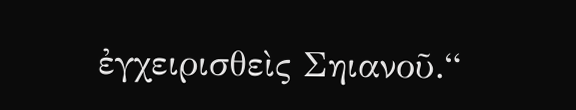ἐγχειρισθεὶς Σηιανοῦ.“